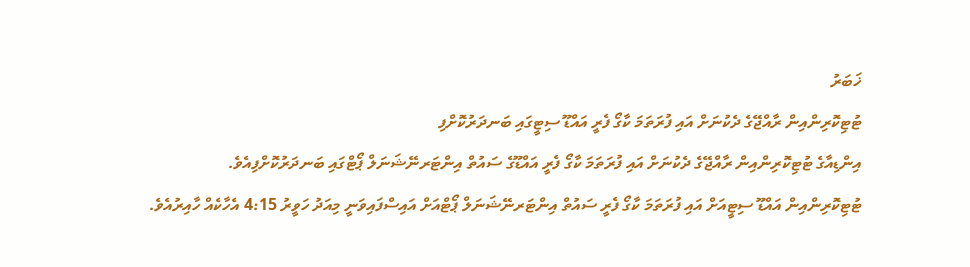ޚަބަރު
ޓުޓިކޮރިންއިން ރާއްޖޭގެ ދެކުނަށް އައި ފުރަތަމަ ކާގޯ ފެރީ އައްޑޫ ސިޓީގައި ބަނދަރުކޮށްފި
އިންޑިއާގެ ޓުޓިކޮރިންއިން ރާއްޖޭގެ ދެކުނަށް އައި ފުރަތަމަ ކާގޯ ފެރީ އައްޑޫގެ ސައުތް އިންޓަރނޭޝަނަލް ޕޯޓްގައި ބަނދަރުކޮށްފިއެވެ.
ޓުޓިކޮރިންއިން އައްޑޫ ސިޓީއަށް އައި ފުރަތަމަ ކާގޯ ފެރީ ސައުތް އިންޓަރނޭޝަނަލް ޕޯޓްއަށް އައިސްފައިވަނީ މިއަދު ހަވީރު 4:15 އެހާކެއް ހާއިރުއެވެ.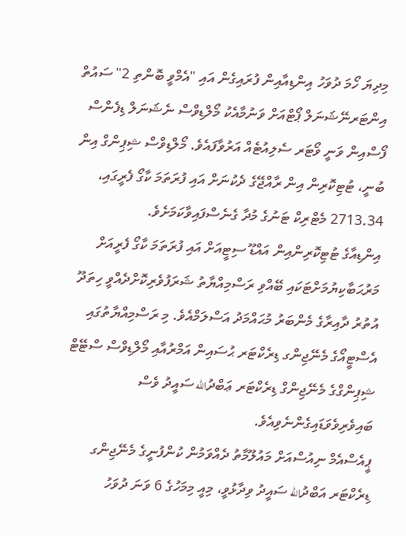މިދިޔަ ހޯމަ ދުވަހު އިންޑިއާއިން ފުރައިގެން އައި "އެމްވީ ބޮންތި 2" ސައުތް އިންޓަރނޭޝަނަލް ޕޯޓްއަށް ވަނުމާއެކު މޯލްޑިވްސް ނެޝަނަލް ޑިފެންސް ފޯސްއިން ވަނީ ވޯޓަރ ސެލިއުޓެއް އަރުވާފައެވެ. މޯލްޑިވްސް ޝިޕިންގް އިން ބުނީ، ޓުޓިކޮރިން އިން ރާއްޖޭގެ ދެކުނަށް އައި ފުރަތަމަ ކާގޯ ފެރީގައި، 2713.34 މެޓްރިކް ޓަނުގެ މުދާ ގެނެސްފައިވާކަމަށެވެ.
އިންޑިއާގެ ޓުޓިކޮރިންއިން އައްޑޫ ސިޓީއަށް އައި ފުރަތަމަ ކާގޯ ފެރީއަށް މަރުޙަބާކިޔުމަށްޓަކައި ބޭއްވި ރަސްމިއްޔާތު ޝަރަފުވެރިކޮށްދެއްވީ ހިތަދޫ އުތުރު ދާއިރާގެ މެންބަރު މުޙައްމަދު އަސްލަމްއެވެ. މި ރަސްމިއްޔާތުގައި އެސްޓީއޯގެ މެނޭޖިންގ ޑިރެކްޓަރ ޙުސައިން އަމްރުއާއި މޯލްޑިވްސް ސްޓޭޓް ޝިޕިންގްގެ މެނޭޖިންގް ޑިރެކްޓަރ ޢަބްދުالله ސައީދު ވެސް ބައިވެރިވެވަޑައިގެންނެވިއެވެ.
ޕީއެސްއެމް ނިއުސްއަށް މައުލޫމާތު ދެއްވަމުން ކުންފުނީގެ މެނޭޖިންގ ޑިރެކްޓަރ އަބްދުالله ސައީދު ވިދާޅުވީ، މިއީ މިމަހުގެ 6 ވަނަ ދުވަހު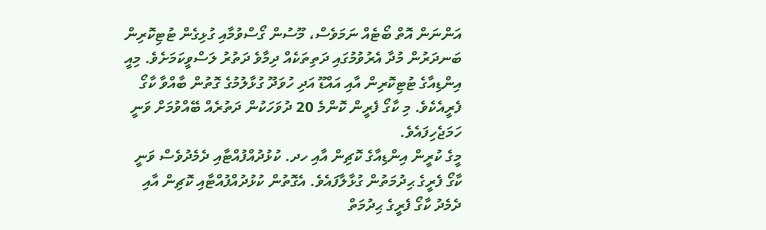އަންނަން އޮތް ބޯޓެއް ނަމަވެސް، މޫސުން ގޯސްވުމާއި ގުޅިގެން ޓުޓިކޮރިން ބަނދަރުން މުދާ އެރުވުމުގައި ދަތިތަކެއް ދިމާވެ ދަތުރު ލަސްވީކަމަށެވެ. މިއީ އިންޑިއާގެ ޓުޓިކޮރިން އާއި އައްޑޫ އަދި ހުވަދޫ ގުޅާލުމުގެ ގޮތުން ބާއްވާ ކާގޯ ފެރީއެކެވެ. މި ކާގޯ ފެރީން ކޮންމެ 20 ދުވަހަކުން ދަތުރެއް ބޭއްވުމަށް ވަނީ ހަމަޖެހިފައެވެ.
މީގެ ކުރީން އިންޑިއާގެ ކޮޗިން އާއި ހދ. ކުޅުދުއްފުއްޓާއި ދެމެދުވެސް ވަނީ ކާގޯ ފެރީގެ ޙިދުމަތުން ގުޅާލާފައެވެ. އެގޮތުން ކުޅުދުއްފުއްޓާއި ކޮޗިން އާއި ދެމެދު ކާގޯ ފެރީގެ ޙިދުމަތް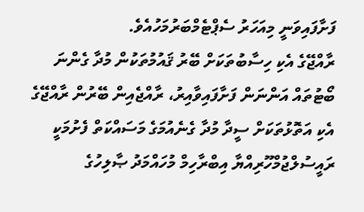ފަށާފައިވަނީ މިއަހަރު ސެޕްޓެމްބަރުމަހުއެވެ.
ރާއްޖޭގެ އެކި ހިސާބުތަކަށް ބޭރު ޤައުމުތަކުން މުދާ ގެންނަ ބޯޓުތައް އަންނަން ފަށާފައިވާއިރު، ރާއްޖެއިން ބޭރުން ރާއްޖޭގެ އެކި އަތޮޅުތަކަށް ސީދާ މުދާ ގެނެއުމަގެ މަސައްކަތް ފެށުމަކީ ރައީސުލްޖުމްހޫރިއްޔާ އިބްރާހިމް މުހައްމަދު ޞާލިހުގެ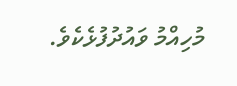މުހިއްމު ވައުދުފުޅެކެވެ.